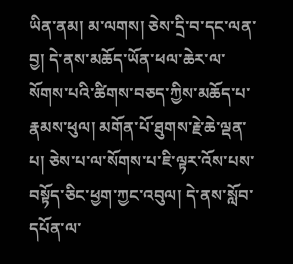ཡིན་ནམ། མ་ལགས། ཅེས་དྲི་བ་དང་ལན་བྱ། དེ་ནས་མཆོད་ཡོན་ཕལ་ཆེར་ལ་སོགས་པའི་ཚིགས་བཅད་ཀྱིས་མཆོད་པ་རྣམས་ཕུལ། མགོན་པོ་ཐུགས་རྗེ་ཆེ་ལྡན་པ། ཅེས་པ་ལ་སོགས་པ་ཇི་ལྟར་འོས་པས་བསྟོད་ཅིང་ཕྱག་ཀྱང་འབུལ། དེ་ནས་སློབ་དཔོན་ལ་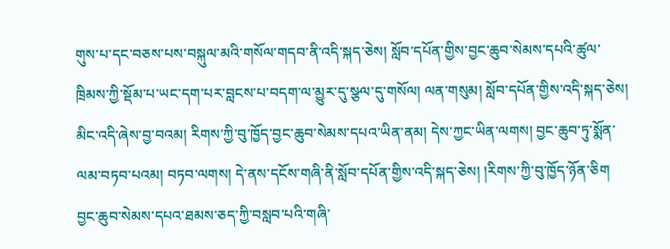གུས་པ་དང་བཅས་པས་བསྐུལ་མའི་གསོལ་གདབ་ནི་འདི་སྐད་ཅེས། སློབ་དཔོན་གྱིས་བྱང་ཆུབ་སེམས་དཔའི་ཚུལ་ཁྲིམས་ཀྱི་སྡོམ་པ་ཡང་དག་པར་བླངས་པ་བདག་ལ་མྱུར་དུ་སྩལ་དུ་གསོལ། ལན་གསུམ། སློབ་དཔོན་གྱིས་འདི་སྐད་ཅེས། མིང་འདི་ཞེས་བྱ་བའམ། རིགས་ཀྱི་བུ་ཁྱོད་བྱང་ཆུབ་སེམས་དཔའ་ཡིན་ནམ། དེས་ཀྱང་ཡིན་ལགས། བྱང་ཆུབ་ཏུ་སྨོན་ལམ་བཏབ་པའམ། བཏབ་ལགས། དེ་ནས་དངོས་གཞི་ནི་སློབ་དཔོན་གྱིས་འདི་སྐད་ཅེས། །རིགས་ཀྱི་བུ་ཁྱོད་ཉོན་ཅིག བྱང་ཆུབ་སེམས་དཔའ་ཐམས་ཅད་ཀྱི་བསླབ་པའི་གཞི་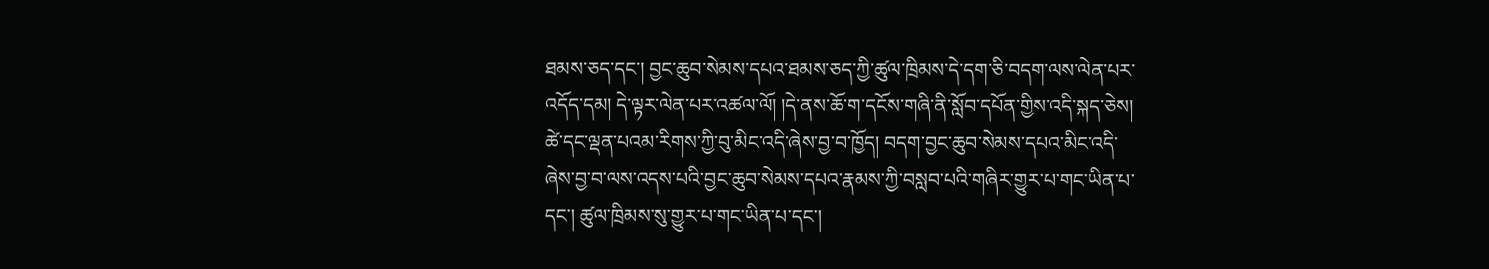ཐམས་ཅད་དང་། བྱང་ཆུབ་སེམས་དཔའ་ཐམས་ཅད་ཀྱི་ཚུལ་ཁྲིམས་དེ་དག་ཅི་བདག་ལས་ལེན་པར་འདོད་དམ། དེ་ལྟར་ལེན་པར་འཚལ་ལོ། །དེ་ནས་ཆོ་ག་དངོས་གཞི་ནི་སློབ་དཔོན་གྱིས་འདི་སྐད་ཅེས། ཚེ་དང་ལྡན་པའམ་རིགས་ཀྱི་བུ་མིང་འདི་ཞེས་བྱ་བ་ཁྱོད། བདག་བྱང་ཆུབ་སེམས་དཔའ་མིང་འདི་ཞེས་བྱ་བ་ལས་འདས་པའི་བྱང་ཆུབ་སེམས་དཔའ་རྣམས་ཀྱི་བསླབ་པའི་གཞིར་གྱུར་པ་གང་ཡིན་པ་དང་། ཚུལ་ཁྲིམས་སུ་གྱུར་པ་གང་ཡིན་པ་དང་།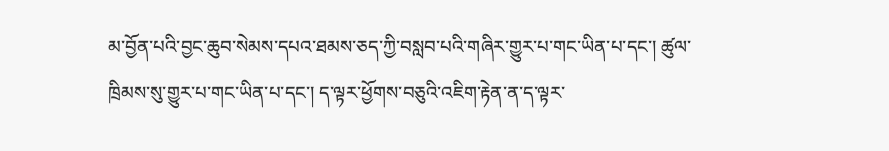མ་བྱོན་པའི་བྱང་ཆུབ་སེམས་དཔའ་ཐམས་ཅད་ཀྱི་བསླབ་པའི་གཞིར་གྱུར་པ་གང་ཡིན་པ་དང་། ཚུལ་ཁྲིམས་སུ་གྱུར་པ་གང་ཡིན་པ་དང་། ད་ལྟར་ཕྱོགས་བཅུའི་འཇིག་རྟེན་ན་ད་ལྟར་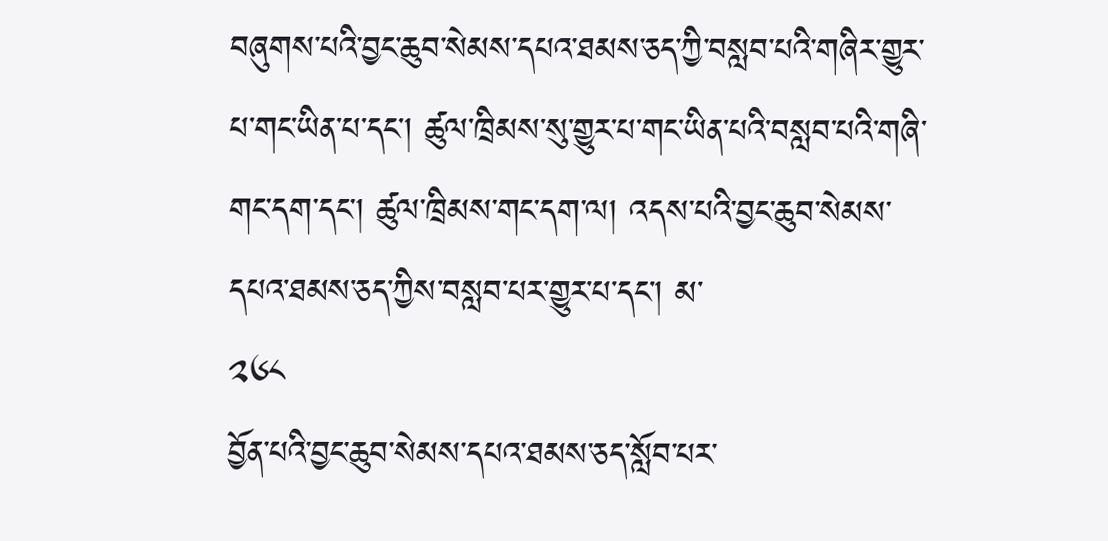བཞུགས་པའི་བྱང་ཆུབ་སེམས་དཔའ་ཐམས་ཅད་ཀྱི་བསླབ་པའི་གཞིར་གྱུར་པ་གང་ཡིན་པ་དང་། ཚུལ་ཁྲིམས་སུ་གྱུར་པ་གང་ཡིན་པའི་བསླབ་པའི་གཞི་གང་དག་དང་། ཚུལ་ཁྲིམས་གང་དག་ལ། འདས་པའི་བྱང་ཆུབ་སེམས་དཔའ་ཐམས་ཅད་ཀྱིས་བསླབ་པར་གྱུར་པ་དང་། མ་
༢༦༨
བྱོན་པའི་བྱང་ཆུབ་སེམས་དཔའ་ཐམས་ཅད་སློབ་པར་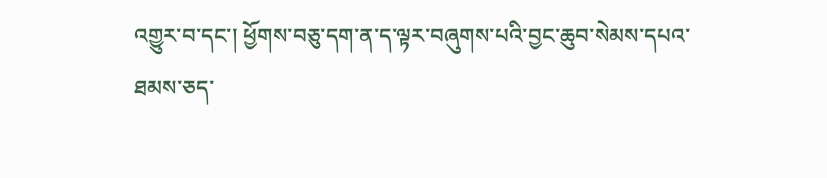འགྱུར་བ་དང་། ཕྱོགས་བཅུ་དག་ན་ད་ལྟར་བཞུགས་པའི་བྱང་ཆུབ་སེམས་དཔའ་ཐམས་ཅད་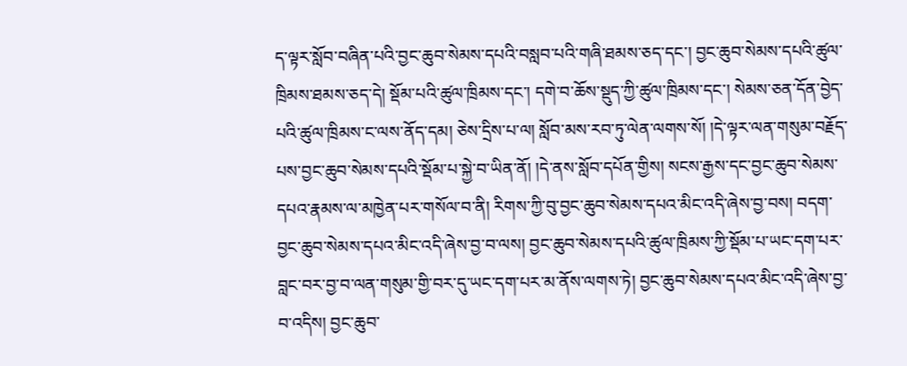ད་ལྟར་སློབ་བཞིན་པའི་བྱང་ཆུབ་སེམས་དཔའི་བསླབ་པའི་གཞི་ཐམས་ཅད་དང་། བྱང་ཆུབ་སེམས་དཔའི་ཚུལ་ཁྲིམས་ཐམས་ཅད་དེ། སྡོམ་པའི་ཚུལ་ཁྲིམས་དང་། དགེ་བ་ཆོས་སྡུད་ཀྱི་ཚུལ་ཁྲིམས་དང་། སེམས་ཅན་དོན་བྱེད་པའི་ཚུལ་ཁྲིམས་ང་ལས་ནོད་དམ། ཅེས་དྲིས་པ་ལ། སློབ་མས་རབ་ཏུ་ལེན་ལགས་སོ། །དེ་ལྟར་ལན་གསུམ་བརྗོད་པས་བྱང་ཆུབ་སེམས་དཔའི་སྡོམ་པ་སྐྱེ་བ་ཡིན་ནོ། །དེ་ནས་སློབ་དཔོན་གྱིས། སངས་རྒྱས་དང་བྱང་ཆུབ་སེམས་དཔའ་རྣམས་ལ་མཁྱེན་པར་གསོལ་བ་ནི། རིགས་ཀྱི་བུ་བྱང་ཆུབ་སེམས་དཔའ་མིང་འདི་ཞེས་བྱ་བས། བདག་བྱང་ཆུབ་སེམས་དཔའ་མིང་འདི་ཞེས་བྱ་བ་ལས། བྱང་ཆུབ་སེམས་དཔའི་ཚུལ་ཁྲིམས་ཀྱི་སྡོམ་པ་ཡང་དག་པར་བླང་བར་བྱ་བ་ལན་གསུམ་གྱི་བར་དུ་ཡང་དག་པར་མ་ནོས་ལགས་ཏེ། བྱང་ཆུབ་སེམས་དཔའ་མིང་འདི་ཞེས་བྱ་བ་འདིས། བྱང་ཆུབ་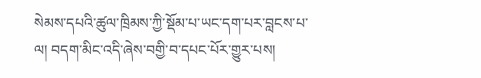སེམས་དཔའི་ཚུལ་ཁྲིམས་ཀྱི་སྡོམ་པ་ཡང་དག་པར་བླངས་པ་ལ། བདག་མིང་འདི་ཞེས་བགྱི་བ་དཔང་པོར་གྱུར་པས།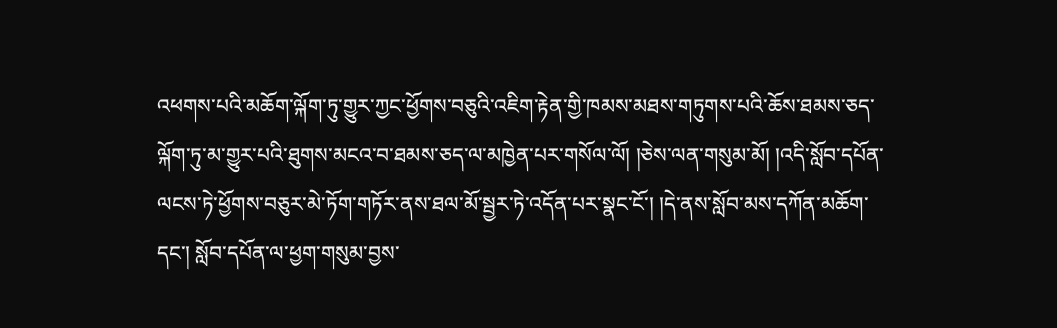འཕགས་པའི་མཆོག་ལྐོག་ཏུ་གྱུར་ཀྱང་ཕྱོགས་བཅུའི་འཇིག་རྟེན་གྱི་ཁམས་མཐས་གཏུགས་པའི་ཆོས་ཐམས་ཅད་ལྐོག་ཏུ་མ་གྱུར་པའི་ཐུགས་མངའ་བ་ཐམས་ཅད་ལ་མཁྱེན་པར་གསོལ་ལོ། །ཅེས་ལན་གསུམ་མོ། །འདི་སློབ་དཔོན་ལངས་ཏེ་ཕྱོགས་བཅུར་མེ་ཏོག་གཏོར་ནས་ཐལ་མོ་སྦྱར་ཏེ་འདོན་པར་སྣང་ངོ་། །དེ་ནས་སློབ་མས་དཀོན་མཆོག་དང་། སློབ་དཔོན་ལ་ཕྱག་གསུམ་བྱས་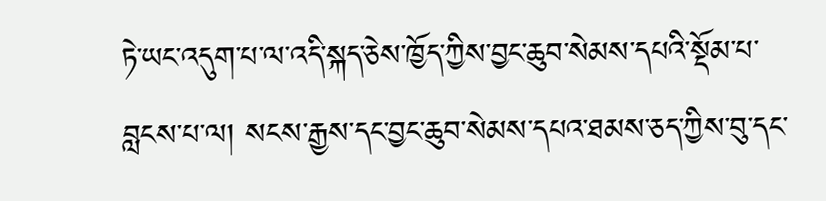ཏེ་ཡང་འདུག་པ་ལ་འདི་སྐད་ཅེས་ཁྱོད་ཀྱིས་བྱང་ཆུབ་སེམས་དཔའི་སྡོམ་པ་བླངས་པ་ལ། སངས་རྒྱས་དང་བྱང་ཆུབ་སེམས་དཔའ་ཐམས་ཅད་ཀྱིས་བུ་དང་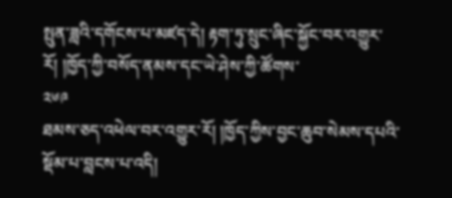སྤུན་ཟླའི་དགོངས་པ་མཛད་དེ། རྟག་ཏུ་སྲུང་ཞིང་སྐྱོང་བར་འགྱུར་རོ། །ཁྱོད་ཀྱི་བསོད་ནམས་དང་ཡེ་ཤེས་ཀྱི་ཚོགས་
༢༦༩
ཐམས་ཅད་འཕེལ་བར་འགྱུར་རོ། །ཁྱོད་ཀྱིས་བྱང་ཆུབ་སེམས་དཔའི་སྡོམ་པ་བླངས་པ་འདི།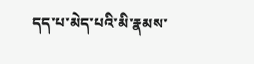དད་པ་མེད་པའི་མི་རྣམས་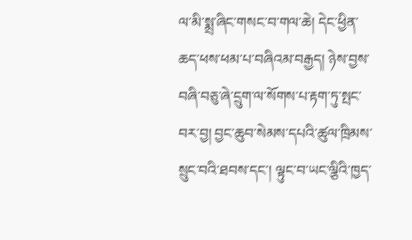ལ་མི་སྨྲ་ཞིང་གསང་བ་གལ་ཆེ། དེང་ཕྱིན་ཆད་ཕས་ཕམ་པ་བཞིའམ་བརྒྱད། ཉེས་བྱས་བཞི་བཅུ་ཞེ་དྲུག་ལ་སོགས་པ་རྟག་ཏུ་སྤང་བར་བྱ། བྱང་ཆུབ་སེམས་དཔའི་ཚུལ་ཁྲིམས་སྲུང་བའི་ཐབས་དང་། ལྟུང་བ་ཡང་ལྕིའི་ཁྱད་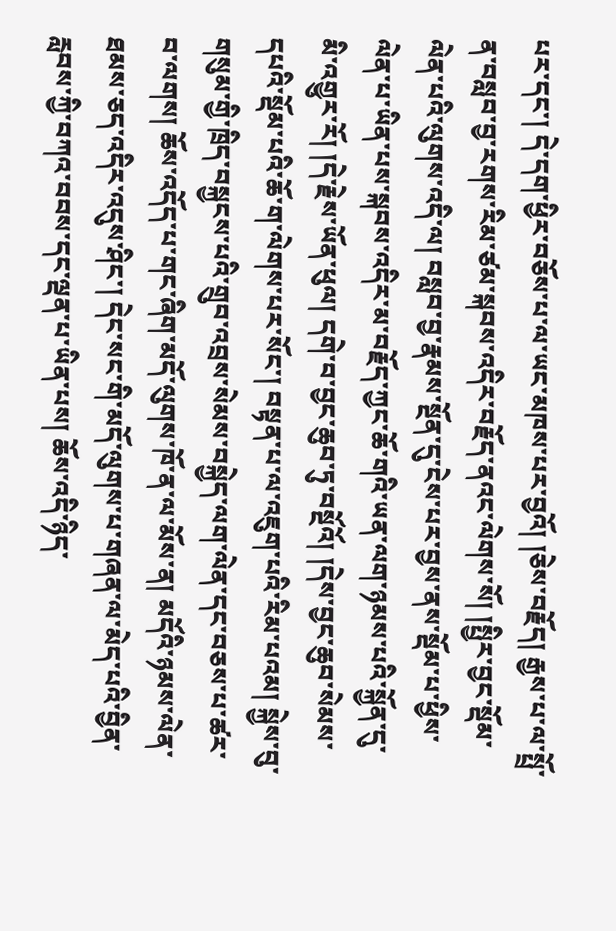པར་དང་། དེ་དག་ཕྱིར་བཅོས་པ་ལ་ཡང་མཁས་པར་བྱའོ། །ཅེས་བརྗོད། རྒྱས་པ་ལ་སྤྲོ་ན་བསླབ་བྱ་རགས་རིམ་ཙམ་སྐབས་འདིར་བརྗོད་ནའང་ལེགས་སོ། །སྤྱིར་བྱང་སྡོམ་ལེན་པའི་ལུགས་འདི་ལ། བསླབ་བྱ་རྣམས་སྔོན་དུ་ངེས་པར་བྱས་ནས་སྡོམ་པ་ཕྱིས་ལེན་པ་ཡིན་པས་སྐབས་འདིར་མ་བརྗོད་ཀྱང་ཆོ་གའི་ཡན་ལག་ཉམས་པའི་སྐྱོན་དུ་མི་འགྱུར་རོ། །དེ་རྗེས་ཡོན་ཕུལ། དགེ་བ་བྱང་ཆུབ་ཏུ་བསྔོའོ། །དེས་བྱང་ཆུབ་སེམས་དཔའི་སྡོམ་པའི་ཆོ་ག་ལེགས་པར་སོང་། བསྟན་པ་ལ་འཇུག་པའི་རིམ་པའམ། སྐྱེས་བུ་གསུམ་གྱི་ཁྲིད་བསྐྱངས་པའི་གྲུབ་འབྲས་སེམས་བསྐྱེད་ལག་ལེན་དང་བཅས་པ་ཚར་བ་ལགས། ཆོས་འདོད་པ་གང་ཞིག་མདོ་ལུགས་ཁོ་ན་ལ་མོས་ན། མདོའི་ཉམས་ལེན་ཐམས་ཅད་འདིར་འདུས་ཤིང་། དེང་སང་གི་མདོ་ལུགས་པ་གཞན་ལ་མེད་པའི་བྱིན་རླབས་ཀྱི་བཀའ་བབས་དང་ལྡན་པ་ཡིན་པས། ཆོས་འདི་ཉིད་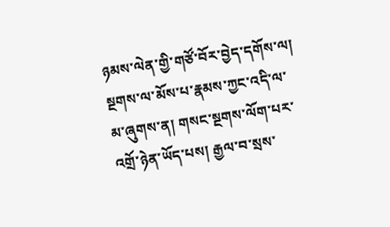ཉམས་ལེན་གྱི་གཙོ་བོར་བྱེད་དགོས་ལ། སྔགས་ལ་མོས་པ་རྣམས་ཀྱང་འདི་ལ་མ་ཞུགས་ན། གསང་སྔགས་ལོག་པར་འགྲོ་ཉེན་ཡོད་པས། རྒྱལ་བ་སྲས་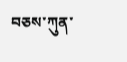བཅས་ཀུན་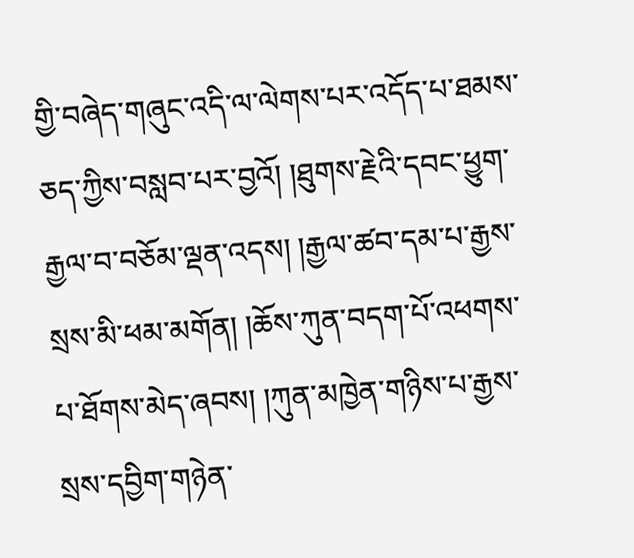གྱི་བཞེད་གཞུང་འདི་ལ་ལེགས་པར་འདོད་པ་ཐམས་ཅད་ཀྱིས་བསླབ་པར་བྱའོ། །ཐུགས་རྗེའི་དབང་ཕྱུག་རྒྱལ་བ་བཅོམ་ལྡན་འདས། །རྒྱལ་ཚབ་དམ་པ་རྒྱས་སྲས་མི་ཕམ་མགོན། །ཆོས་ཀུན་བདག་པོ་འཕགས་པ་ཐོགས་མེད་ཞབས། །ཀུན་མཁྱེན་གཉིས་པ་རྒྱས་སྲས་དབྱིག་གཉེན་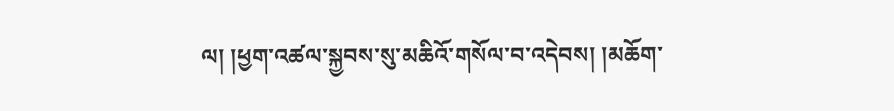ལ། །ཕྱག་འཚལ་སྐྱབས་སུ་མཆིའོ་གསོལ་བ་འདེབས། །མཆོག་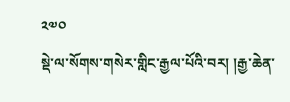༢༧༠
སྡེ་ལ་སོགས་གསེར་གླིང་རྒྱལ་པོའི་བར། །རྒྱ་ཆེན་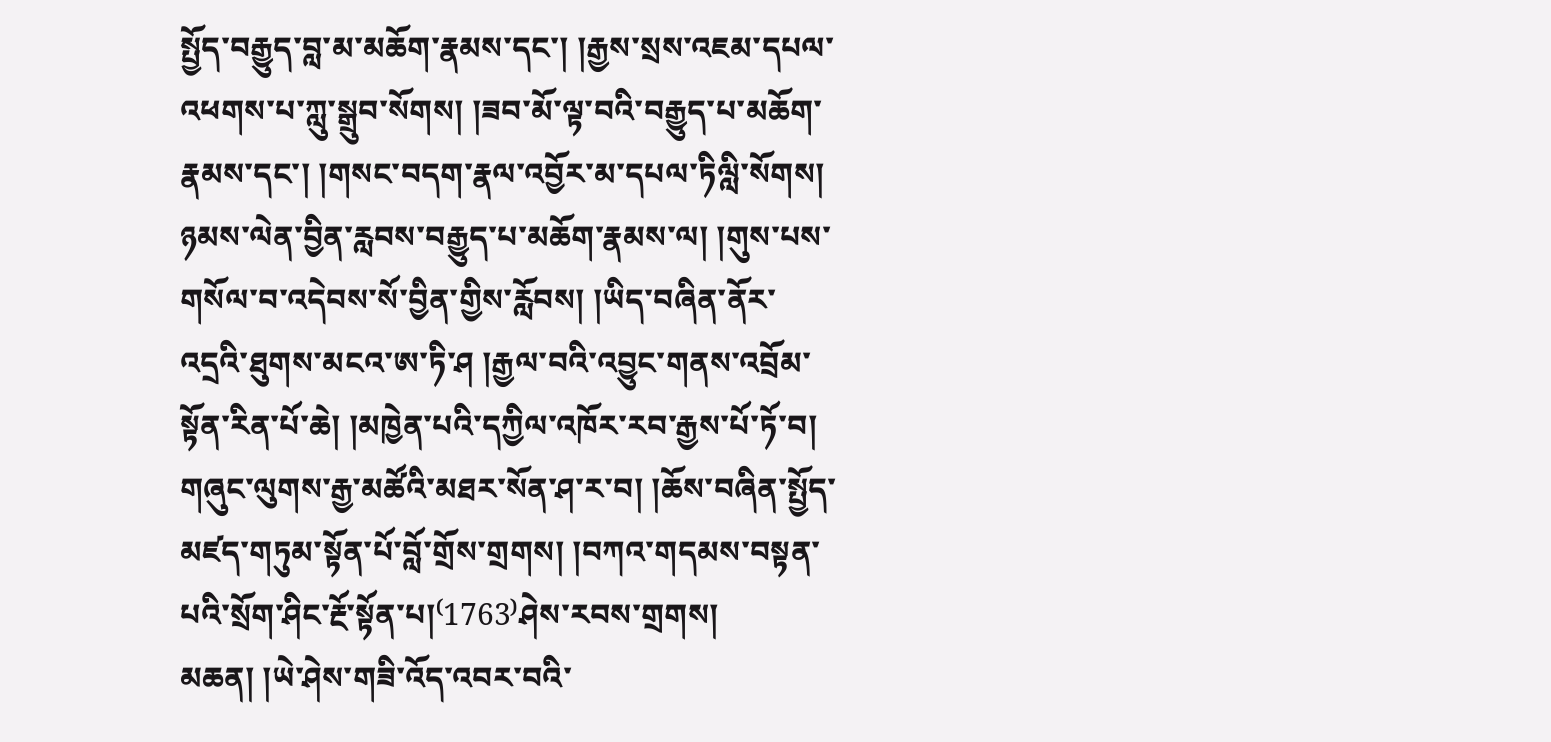སྤྱོད་བརྒྱུད་བླ་མ་མཆོག་རྣམས་དང་། །རྒྱས་སྲས་འཇམ་དཔལ་འཕགས་པ་ཀླུ་སྒྲུབ་སོགས། །ཟབ་མོ་ལྟ་བའི་བརྒྱུད་པ་མཆོག་རྣམས་དང་། །གསང་བདག་རྣལ་འབྱོར་མ་དཔལ་ཏིལླི་སོགས། ཉམས་ལེན་བྱིན་རླབས་བརྒྱུད་པ་མཆོག་རྣམས་ལ། །གུས་པས་གསོལ་བ་འདེབས་སོ་བྱིན་གྱིས་རློབས། །ཡིད་བཞིན་ནོར་འདྲའི་ཐུགས་མངའ་ཨ་ཏི་ཤ །རྒྱལ་བའི་འབྱུང་གནས་འབྲོམ་སྟོན་རིན་པོ་ཆེ། །མཁྱེན་པའི་དཀྱིལ་འཁོར་རབ་རྒྱས་པོ་ཏོ་བ། གཞུང་ལུགས་རྒྱ་མཚོའི་མཐར་སོན་ཤ་ར་བ། །ཆོས་བཞིན་སྤྱོད་མཛད་གཏུམ་སྟོན་པོ་བློ་གྲོས་གྲགས། །བཀའ་གདམས་བསྟན་པའི་སྲོག་ཤིང་རྔོ་སྟོན་པ།⁽1763⁾ཤེས་རབས་གྲགས། མཆན། །ཡེ་ཤེས་གཟི་འོད་འབར་བའི་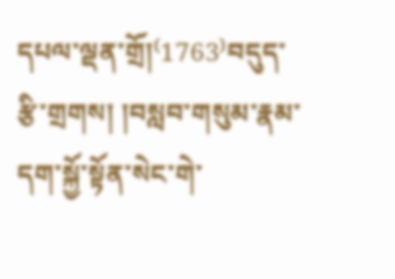དཔལ་ལྡན་གྲོ།⁽1763⁾བདུད་རྩི་གྲགས། །བསླབ་གསུམ་རྣམ་དག་སྐྱོ་སྟོན་སེང་གེ་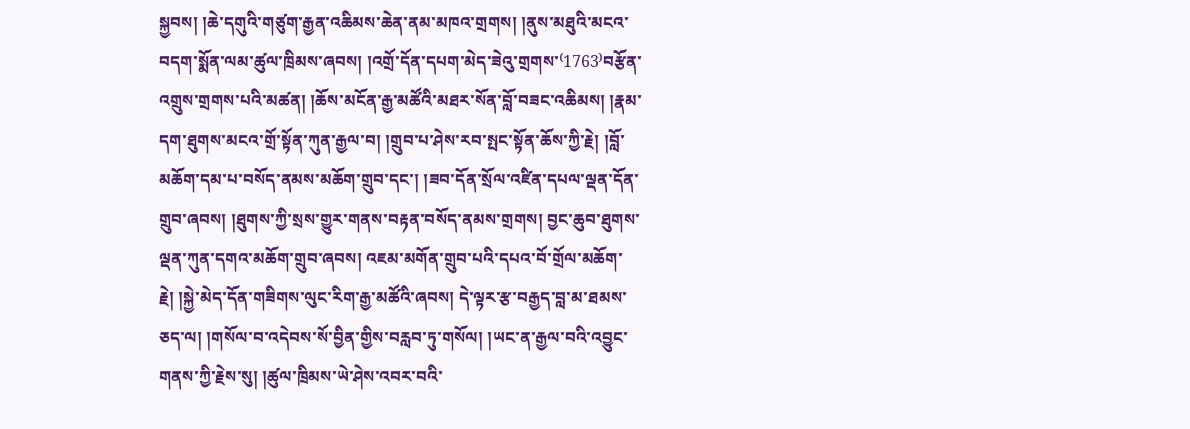སྐྱབས། །ཆེ་དགུའི་གཙུག་རྒྱན་འཆིམས་ཆེན་ནམ་མཁའ་གྲགས། །ནུས་མཐུའི་མངའ་བདག་སྨོན་ལམ་ཚུལ་ཁྲིམས་ཞབས། །འགྲོ་དོན་དཔག་མེད་ཟེའུ་གྲགས་⁽1763⁾བརྩོན་འགྲུས་གྲགས་པའི་མཚན། །ཆོས་མངོན་རྒྱ་མཚོའི་མཐར་སོན་བློ་བཟང་འཆིམས། །རྣམ་དག་ཐུགས་མངའ་གྲོ་སྟོན་ཀུན་རྒྱལ་བ། །གྲུབ་པ་ཤེས་རབ་སྤང་སྟོན་ཆོས་ཀྱི་རྗེ། །བློ་མཆོག་དམ་པ་བསོད་ནམས་མཆོག་གྲུབ་དང་། །ཟབ་དོན་སྲོལ་འཛིན་དཔལ་ལྡན་དོན་གྲུབ་ཞབས། །ཐུགས་ཀྱི་སྲས་གྱུར་གནས་བརྟན་བསོད་ནམས་གྲགས། བྱང་ཆུབ་ཐུགས་ལྡན་ཀུན་དགའ་མཆོག་གྲུབ་ཞབས། འཇམ་མགོན་གྲུབ་པའི་དཔའ་བོ་གྲོལ་མཆོག་རྗེ། །སྐྱེ་མེད་དོན་གཟིགས་ལུང་རིག་རྒྱ་མཚོའི་ཞབས། དེ་ལྟར་རྩ་བརྒྱད་བླ་མ་ཐམས་ཅད་ལ། །གསོལ་བ་འདེབས་སོ་བྱིན་གྱིས་བརླབ་ཏུ་གསོལ། །ཡང་ན་རྒྱལ་བའི་འབྱུང་གནས་ཀྱི་རྗེས་སུ། །ཚུལ་ཁྲིམས་ཡེ་ཤེས་འབར་བའི་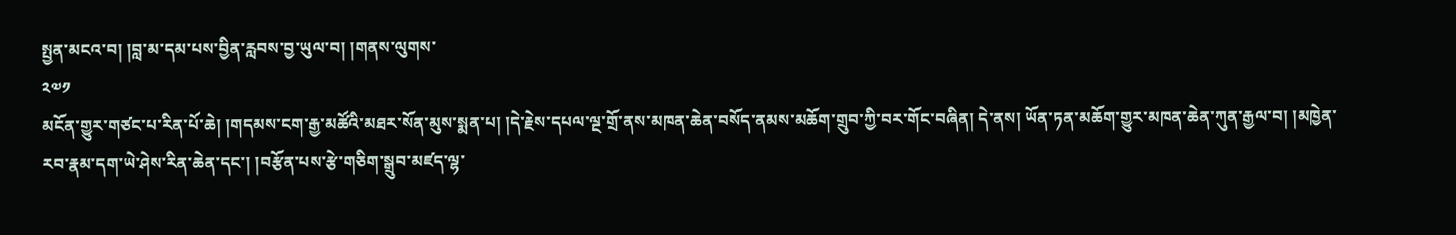སྤྱན་མངའ་བ། །བླ་མ་དམ་པས་བྱིན་རླབས་བྱ་ཡུལ་བ། །གནས་ལུགས་
༢༧༡
མངོན་གྱུར་གཙང་པ་རིན་པོ་ཆེ། །གདམས་ངག་རྒྱ་མཚོའི་མཐར་སོན་མུས་སྨན་པ། །དེ་རྗེས་དཔལ་ལྔ་གྲོ་ནས་མཁན་ཆེན་བསོད་ནམས་མཆོག་གྲུབ་ཀྱི་བར་གོང་བཞིན། དེ་ནས། ཡོན་ཏན་མཆོག་གྱུར་མཁན་ཆེན་ཀུན་རྒྱལ་བ། །མཁྱེན་རབ་རྣམ་དག་ཡེ་ཤེས་རིན་ཆེན་དང་། །བརྩོན་པས་རྩེ་གཅིག་སྒྲུབ་མཛད་ལྷ་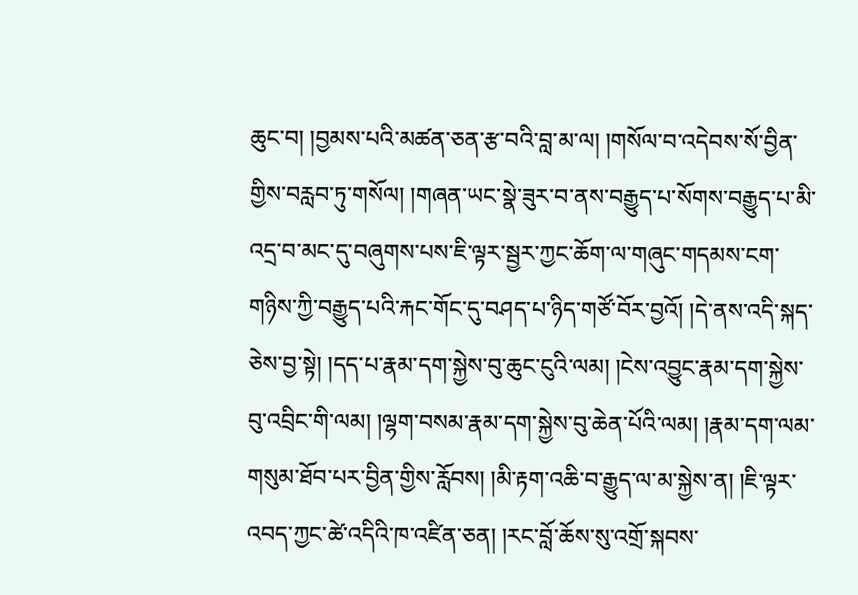ཆུང་བ། །བྱམས་པའི་མཚན་ཅན་རྩ་བའི་བླ་མ་ལ། །གསོལ་བ་འདེབས་སོ་བྱིན་གྱིས་བརླབ་ཏུ་གསོལ། །གཞན་ཡང་སྣེ་ཟུར་བ་ནས་བརྒྱུད་པ་སོགས་བརྒྱུད་པ་མི་འདྲ་བ་མང་དུ་བཞུགས་པས་ཇི་ལྟར་སྦྱར་ཀྱང་ཆོག་ལ་གཞུང་གདམས་ངག་གཉིས་ཀྱི་བརྒྱུད་པའི་རྐང་གོང་དུ་བཤད་པ་ཉིད་གཙོ་བོར་བྱའོ། །དེ་ནས་འདི་སྐད་ཅེས་བྱ་སྟེ། །དད་པ་རྣམ་དག་སྐྱེས་བུ་ཆུང་ངུའི་ལམ། །ངེས་འབྱུང་རྣམ་དག་སྐྱེས་བུ་འབྲིང་གི་ལམ། །ལྷག་བསམ་རྣམ་དག་སྐྱེས་བུ་ཆེན་པོའི་ལམ། །རྣམ་དག་ལམ་གསུམ་ཐོབ་པར་བྱིན་གྱིས་རློབས། །མི་རྟག་འཆི་བ་རྒྱུད་ལ་མ་སྐྱེས་ན། །ཇི་ལྟར་འབད་ཀྱང་ཚེ་འདིའི་ཁ་འཛིན་ཅན། །རང་བློ་ཆོས་སུ་འགྲོ་སྐབས་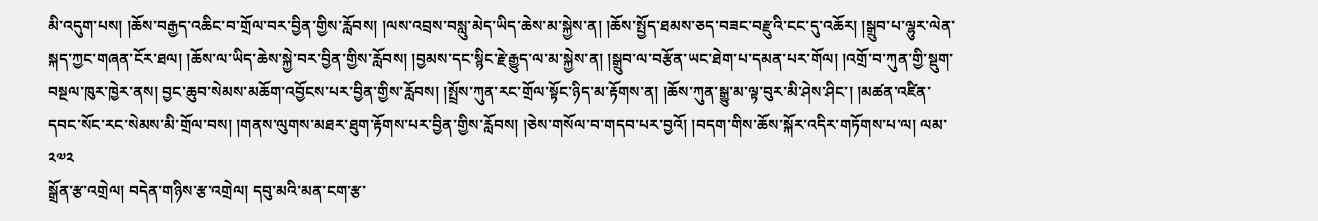མི་འདུག་པས། །ཆོས་བརྒྱད་འཆིང་བ་གྲོལ་བར་བྱིན་གྱིས་རློབས། །ལས་འབྲས་བསླུ་མེད་ཡིད་ཆེས་མ་སྐྱེས་ན། །ཆོས་སྤྱོད་ཐམས་ཅད་བཟང་བརྫུའི་ངང་དུ་འཆོར། །སྒྲུབ་པ་ལྷུར་ལེན་སྐད་ཀྱང་གཞན་ངོར་ཐལ། །ཆོས་ལ་ཡིད་ཆེས་སྐྱེ་བར་བྱིན་གྱིས་རློབས། །བྱམས་དང་སྙིང་རྗེ་རྒྱུད་ལ་མ་སྐྱེས་ན། །སྒྲུབ་ལ་བརྩོན་ཡང་ཐེག་པ་དམན་པར་གོལ། །འགྲོ་བ་ཀུན་གྱི་སྡུག་བསྔལ་ཁུར་ཁྱེར་ནས། བྱང་ཆུབ་སེམས་མཆོག་འབྱོངས་པར་བྱིན་གྱིས་རློབས། །སྤྲོས་ཀུན་རང་གྲོལ་སྟོང་ཉིད་མ་རྟོགས་ན། །ཆོས་ཀུན་སྒྱུ་མ་ལྟ་བུར་མི་ཤེས་ཤིང་། །མཚན་འཛིན་དབང་སོང་རང་སེམས་མི་གྲོལ་བས། །གནས་ལུགས་མཐར་ཐུག་རྟོགས་པར་བྱིན་གྱིས་རློབས། །ཅེས་གསོལ་བ་གདབ་པར་བྱའོ། །བདག་གིས་ཆོས་སྐོར་འདིར་གཏོགས་པ་ལ། ལམ་
༢༧༢
སྒྲོན་རྩ་འགྲེལ། བདེན་གཉིས་རྩ་འགྲེལ། དབུ་མའི་མན་ངག་རྩ་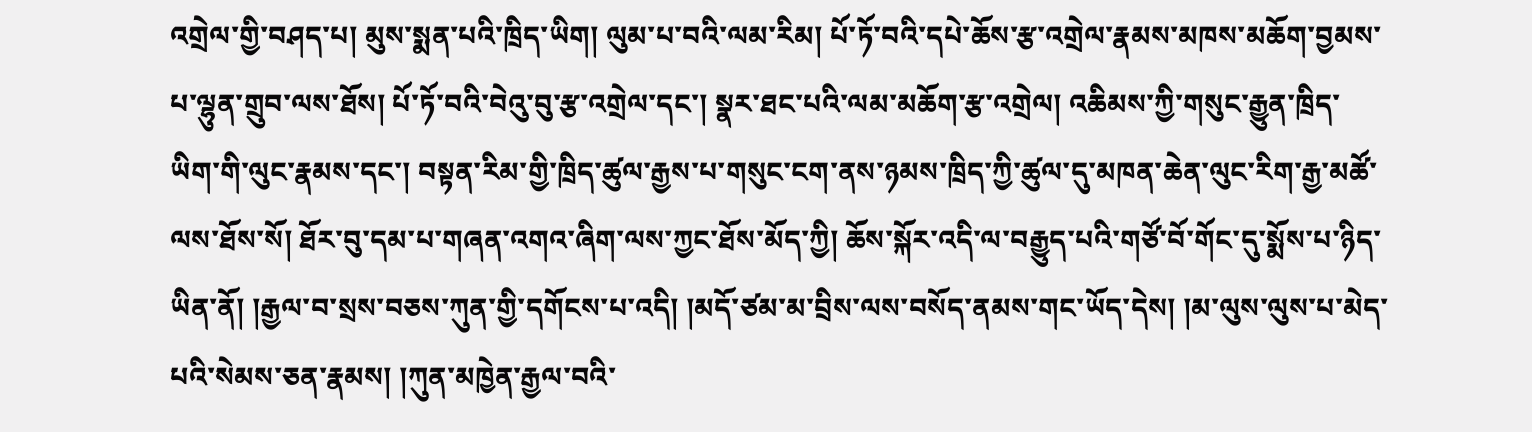འགྲེལ་གྱི་བཤད་པ། མུས་སྨན་པའི་ཁྲིད་ཡིག། ལུམ་པ་བའི་ལམ་རིམ། པོ་ཏོ་བའི་དཔེ་ཆོས་རྩ་འགྲེལ་རྣམས་མཁས་མཆོག་བྱམས་པ་ལྷུན་གྲུབ་ལས་ཐོས། པོ་ཏོ་བའི་བེའུ་བུ་རྩ་འགྲེལ་དང་། སྣར་ཐང་པའི་ལམ་མཆོག་རྩ་འགྲེལ། འཆིམས་ཀྱི་གསུང་རྒྱུན་ཁྲིད་ཡིག་གི་ལུང་རྣམས་དང་། བསྟན་རིམ་གྱི་ཁྲིད་ཚུལ་རྒྱས་པ་གསུང་ངག་ནས་ཉམས་ཁྲིད་ཀྱི་ཚུལ་དུ་མཁན་ཆེན་ལུང་རིག་རྒྱ་མཚོ་ལས་ཐོས་སོ། ཐོར་བུ་དམ་པ་གཞན་འགའ་ཞིག་ལས་ཀྱང་ཐོས་མོད་ཀྱི། ཆོས་སྐོར་འདི་ལ་བརྒྱུད་པའི་གཙོ་བོ་གོང་དུ་སྨོས་པ་ཉིད་ཡིན་ནོ། །རྒྱལ་བ་སྲས་བཅས་ཀུན་གྱི་དགོངས་པ་འདི། །མདོ་ཙམ་མ་བྲིས་ལས་བསོད་ནམས་གང་ཡོད་དེས། །མ་ལུས་ལུས་པ་མེད་པའི་སེམས་ཅན་རྣམས། །ཀུན་མཁྱེན་རྒྱལ་བའི་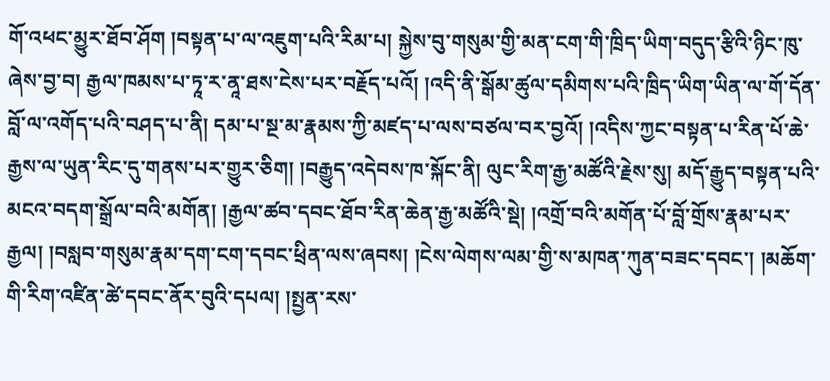གོ་འཕང་མྱུར་ཐོབ་ཤོག །བསྟན་པ་ལ་འཇུག་པའི་རིམ་པ། སྐྱེས་བུ་གསུམ་གྱི་མན་ངག་གི་ཁྲིད་ཡིག་བདུད་རྩིའི་ཉིང་ཁུ་ཞེས་བྱ་བ། རྒྱལ་ཁམས་པ་ཏཱ་ར་ནཱ་ཐས་ངེས་པར་བརྗོད་པའོ། །འདི་ནི་སྒོམ་ཚུལ་དམིགས་པའི་ཁྲིད་ཡིག་ཡིན་ལ་གོ་དོན་བློ་ལ་འགོད་པའི་བཤད་པ་ནི། དམ་པ་སྔ་མ་རྣམས་ཀྱི་མཛད་པ་ལས་བཙལ་བར་བྱའོ། །འདིས་ཀྱང་བསྟན་པ་རིན་པོ་ཆེ་རྒྱས་ལ་ཡུན་རིང་དུ་གནས་པར་གྱུར་ཅིག། །བརྒྱུད་འདེབས་ཁ་སྐོང་ནི། ལུང་རིག་རྒྱ་མཚོའི་རྗེས་སུ། མདོ་རྒྱུད་བསྟན་པའི་མངའ་བདག་སྒྲོལ་བའི་མགོན། །རྒྱལ་ཚབ་དབང་ཐོབ་རིན་ཆེན་རྒྱ་མཚོའི་སྡེ། །འགྲོ་བའི་མགོན་པོ་བློ་གྲོས་རྣམ་པར་རྒྱལ། །བསླབ་གསུམ་རྣམ་དག་ངག་དབང་ཕྲིན་ལས་ཞབས། །ངེས་ལེགས་ལམ་གྱི་ས་མཁན་ཀུན་བཟང་དབང་། །མཆོག་གི་རིག་འཛིན་ཚེ་དབང་ནོར་བུའི་དཔལ། །སྤྱན་རས་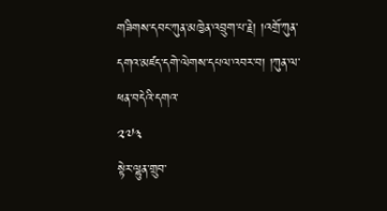གཟིགས་དབང་ཀུན་མཁྱེན་འབྲུག་པ་རྗེ། །འགྲོ་ཀུན་དགའ་མཛད་དགེ་ལེགས་དཔལ་འབར་བ། །ཀུན་ལ་ཕན་བདེའི་དགའ་
༢༧༣
སྟེར་ལྷུན་གྲུབ་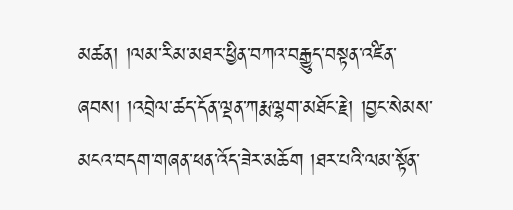མཚན། །ལམ་རིམ་མཐར་ཕྱིན་བཀའ་བརྒྱུད་བསྟན་འཛིན་ཞབས། །འབྲེལ་ཚད་དོན་ལྡན་ཀརྨ་ལྷག་མཐོང་རྗེ། །བྱང་སེམས་མངའ་བདག་གཞན་ཕན་འོད་ཟེར་མཆོག །ཐར་པའི་ལམ་སྟོན་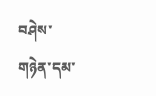བཤེས་གཉེན་དམ་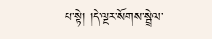པ་སྟེ། །དེ་ལྔར་སོགས་སྦྲེལ་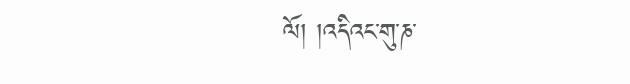ལོ། །འདིའང་གུ་ཎ་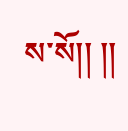ས་སོ།། །།